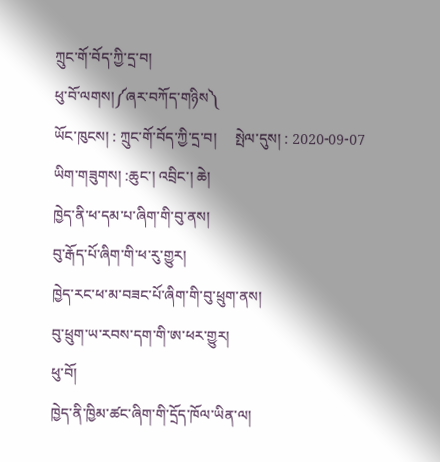ཀྲུང་གོ་བོད་ཀྱི་དྲ་བ།
ཕུ་བོ་ལགས།༼ཞར་བཀོད་གཉིས༽
ཡོང་ཁུངས། : ཀྲུང་གོ་བོད་ཀྱི་དྲ་བ།     སྤེལ་དུས། : 2020-09-07
ཡིག་གཟུགས། :ཆུང་། འབྲིང་། ཆེ།
ཁྱེད་ནི་ཕ་དམ་པ་ཞིག་གི་བུ་ནས།
བུ་རྒོད་པོ་ཞིག་གི་ཕ་རུ་གྱུར།
ཁྱེད་རང་ཕ་མ་བཟང་པོ་ཞིག་གི་བུ་ཕྲུག་ནས།
བུ་ཕྲུག་ཡ་རབས་དག་གི་ཨ་ཕར་གྱུར།
ཕུ་བོ།
ཁྱེད་ནི་ཁྱིམ་ཚང་ཞིག་གི་དྲོད་ཁོལ་ཡིན་ལ།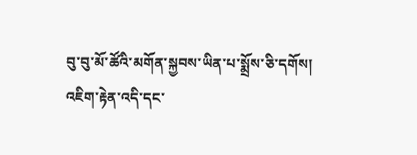བུ་བུ་མོ་ཚོའི་མགོན་སྐྱབས་ཡིན་པ་སྨྲོས་ཅི་དགོས།
འཇིག་རྟེན་འདི་དང་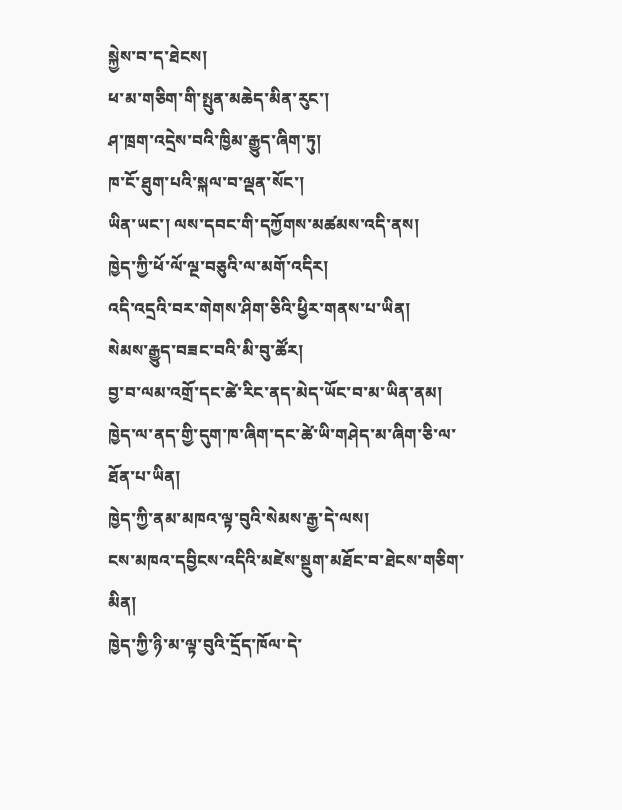སྐྱེས་བ་ད་ཐེངས།
ཕ་མ་གཅིག་གི་སྤུན་མཆེད་མིན་རུང་།
ཤ་ཁྲག་འདྲེས་བའི་ཁྱིམ་རྒྱུད་ཞིག་ཏུ།
ཁ་ངོ་ཐུག་པའི་སྐལ་བ་ལྡན་སོང་།
ཡིན་ཡང་། ལས་དབང་གི་དཀྱོགས་མཚམས་འདི་ནས།
ཁྱེད་ཀྱི་ཕོ་ལོ་ལྔ་བཅུའི་ལ་མགོ་འདིར།
འདི་འདྲའི་བར་གེགས་ཤིག་ཅིའི་ཕྱིར་གནས་པ་ཡིན།
སེམས་རྒྱུད་བཟང་བའི་མི་བུ་ཚོར།
བྱ་བ་ལམ་འགྲོ་དང་ཚེ་རིང་ནད་མེད་ཡོང་བ་མ་ཡིན་ནམ།
ཁྱེད་ལ་ནད་གྱི་དུག་ཁ་ཞིག་དང་ཚེ་ཡི་གཤེད་མ་ཞིག་ཅི་ལ་ཐོན་པ་ཡིན།
ཁྱེད་ཀྱི་ནམ་མཁའ་ལྟ་བུའི་སེམས་རྒྱ་དེ་ལས།
ངས་མཁའ་དབྱིངས་འདིའི་མཛེས་སྡུག་མཐོང་བ་ཐེངས་གཅིག་མིན།
ཁྱེད་ཀྱི་ཉི་མ་ལྟ་བུའི་དྲོད་ཁོལ་དེ་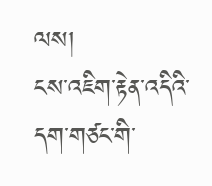ལས།
ངས་འཇིག་རྟེན་འདིའི་དག་གཙང་གི་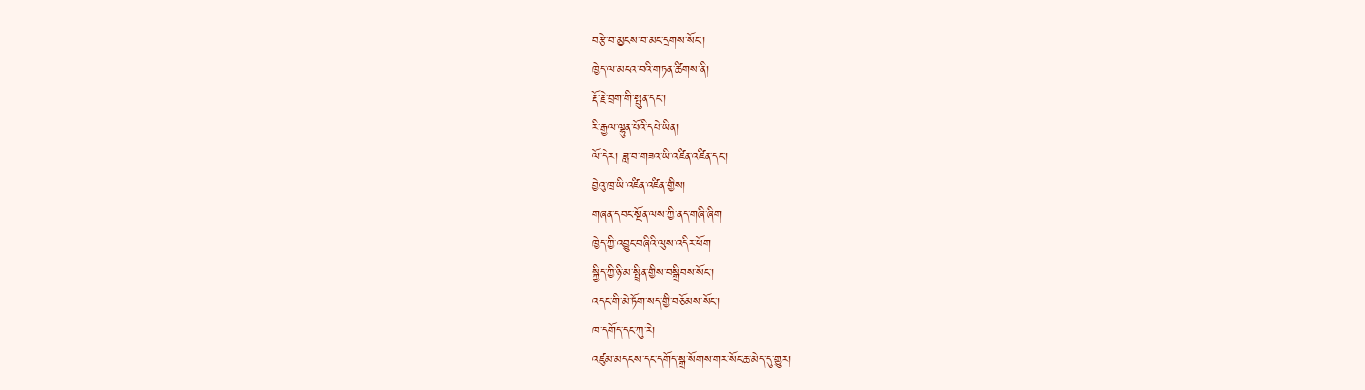བརྩེ་བ་མྱངས་བ་མང་དྲགས་སོང་།
ཁྱེད་ལ་མངའ་བའི་གཏན་ཚིགས་ནི།
རྡོ་རྗེ་བྲག་གི་སྤུན་དང་།
རི་རྒྱལ་ལྷུན་པོའི་དཔེ་ཡིན།
ལོ་དེར། ཟླ་བ་གཟའ་ཡི་འཛིན་འཛིན་དང་།
བྱེའུ་ཁྲ་ཡི་འཛིན་འཛིན་གྱིས།
གཞན་དབང་སྔོན་ལས་ཀྱི་ནད་གཞི་ཞིག
ཁྱེད་ཀྱི་འབྱུང་བཞིའི་ལུས་འདིར་ཕོག
སྐྱིད་ཀྱི་ཉི་མ་སྤྲིན་གྱིས་བསྒྲིབས་སོང་།
འདང་གི་མེ་ཏོག་སད་གྱི་བཅོམས་སོང་།
ཁ་དགོད་དང་ཀུ་རེ།
འཛུམ་མདངས་དང་དགོད་སྒྲ་སོགས་གར་སོང་ཆ་མེད་དུ་གྱུར།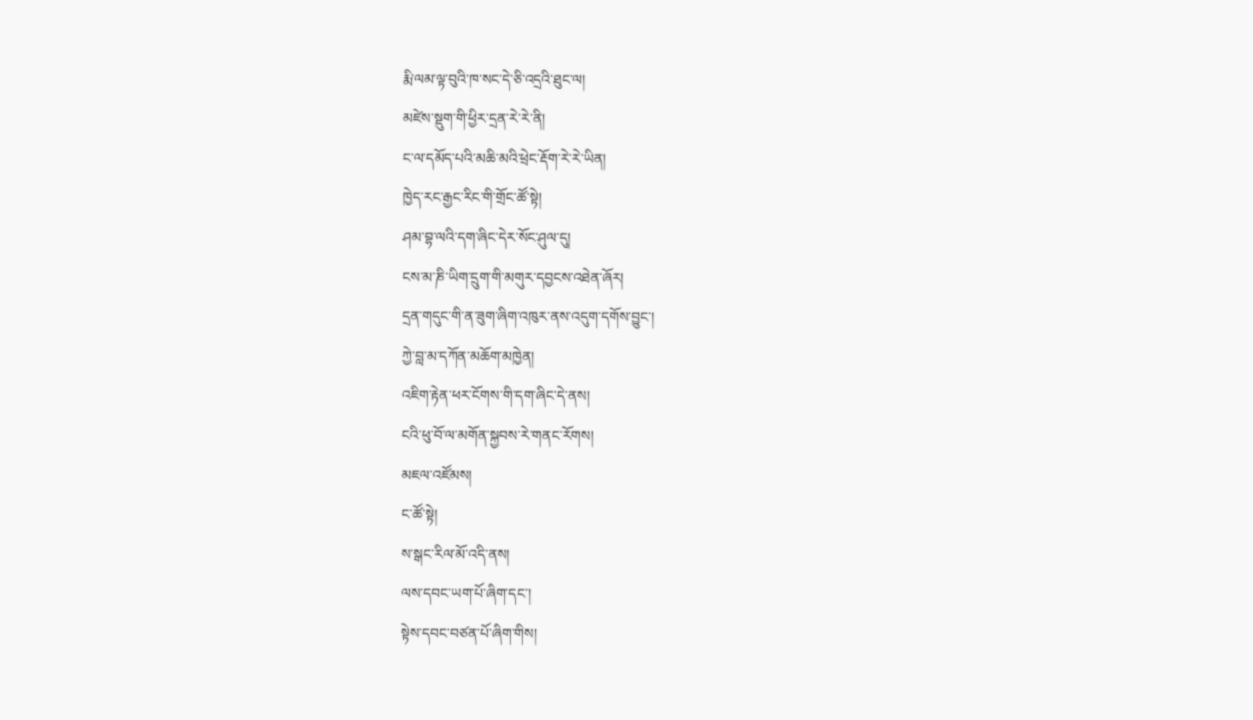རྨི་ལམ་ལྟ་བུའི་ཁ་སང་དེ་ཅི་འདྲའི་ཐུང་ལ།
མཛེས་སྡུག་གི་ཕྱིར་དྲན་རེ་རེ་ནི།
ང་ལ་དམོད་པའི་མཆི་མའི་ཕྲེང་རྡོག་རེ་རེ་ཡིན།
ཁྱེད་རང་རྒྱང་རིང་གི་གྲོང་ཚོ་སྟེ།
ཤམ་བྷ་ལའི་དག་ཞིང་དེར་སོང་ཤུལ་དུ།
ངས་མ་ཎི་ཡིག་དྲུག་གི་མགུར་དབྱངས་འཐེན་ཞོར།
དྲན་གདུང་གི་ན་ཟུག་ཞིག་འཁུར་ནས་འདུག་དགོས་བྱུང་།
ཀྱེ་བླ་མ་དཀོན་མཆོག་མཁྱེན།
འཇིག་རྟེན་ཕར་ངོགས་གི་དག་ཞིང་དེ་ནས།
ངའི་ཕུ་བོ་ལ་མགོན་སྐྱབས་རེ་གནང་རོགས།
མཇལ་འཛོམས།
ང་ཚོ་སྟེ།
ས་སྒང་རིལ་མོ་འདི་ནས།
ལས་དབང་ཡག་པོ་ཞིག་དང་།
སྟེས་དབང་བཙན་པོ་ཞིག་གིས།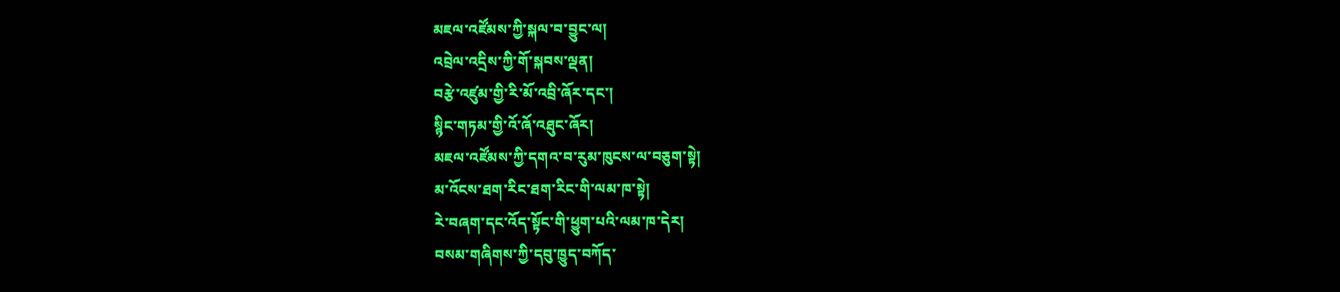མཇལ་འཛོམས་ཀྱི་སྐལ་བ་བྱུང་ལ།
འབྲེལ་འདྲིས་ཀྱི་གོ་སྐབས་ལྡན།
བརྩེ་འཛུམ་གྱི་རི་མོ་འབྲི་ཞོར་དང་།
སྙིང་གཏམ་གྱི་འོ་ཞོ་འཐུང་ཞོར།
མཇལ་འཛོམས་ཀྱི་དགའ་བ་རུམ་ཁུངས་ལ་བཅུག་སྟེ།
མ་འོངས་ཐག་རིང་ཐག་རིང་གི་ལམ་ཁ་སྟེ།
རེ་བཞག་དང་འོད་སྟོང་གི་ཕྱུག་པའི་ལམ་ཁ་དེར།
བསམ་གཞིགས་ཀྱི་དབུ་ཁྱུད་བཀོད་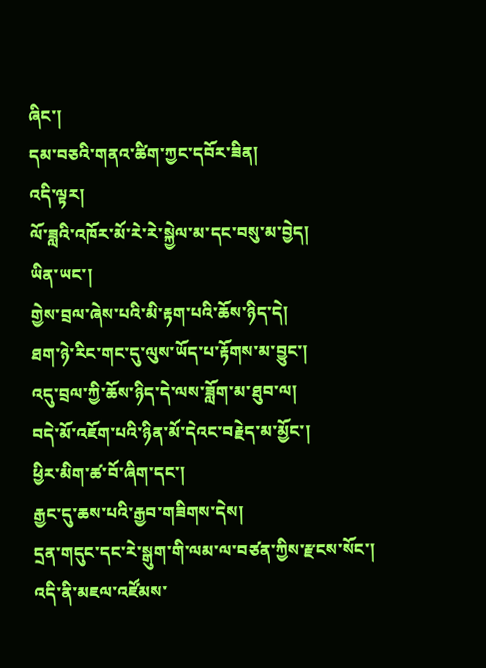ཞིང་།
དམ་བཅའི་གནའ་ཚིག་ཀྱང་དབོར་ཟིན།
འདི་ལྟར།
ལོ་ཟླའི་འཁོར་མོ་རེ་རེ་སྐྱེལ་མ་དང་བསུ་མ་བྱེད།
ཡིན་ཡང་།
གྱེས་བྲལ་ཞེས་པའི་མི་རྟག་པའི་ཆོས་ཉིད་དེ།
ཐག་ཉེ་རིང་གང་དུ་ལུས་ཡོད་པ་རྟོགས་མ་བྱུང་།
འདུ་བྲལ་ཀྱི་ཆོས་ཉིད་དེ་ལས་ཟློག་མ་ཐུབ་ལ།
བདེ་མོ་འཇོག་པའི་ཉིན་མོ་དེའང་བརྗེད་མ་མྱོང་།
ཕྱིར་མིག་ཚ་བོ་ཞིག་དང་།
རྒྱང་དུ་ཆས་པའི་རྒྱབ་གཟིགས་དེས།
དྲན་གདུང་དང་རེ་སྒུག་གི་ལམ་ལ་བཙན་ཀྱིས་རྫངས་སོང་།
འདི་ནི་མཇལ་འཛོམས་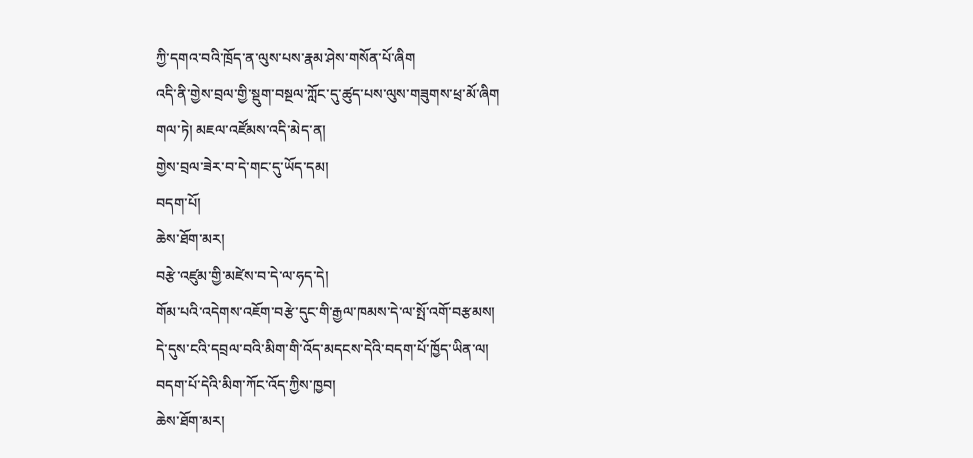ཀྱི་དགའ་བའི་ཁྲོད་ན་ལུས་པས་རྣམ་ཤེས་གསོན་པོ་ཞིག
འདི་ནི་གྱེས་བྲལ་གྱི་སྡུག་བསྔལ་ཀློང་དུ་ཚུད་པས་ལུས་གཟུགས་ཕྲ་མོ་ཞིག
གལ་ཏེ། མཇལ་འཛོམས་འདི་མེད་ན།
གྱེས་བྲལ་ཟེར་བ་དེ་གང་དུ་ཡོད་དམ།
བདག་པོ།
ཆེས་ཐོག་མར།
བརྩེ་འཛུམ་གྱི་མཛེས་བ་དེ་ལ་ཧད་དེ།
གོམ་པའི་འདེགས་འཇོག་བརྩེ་དུང་གི་རྒྱལ་ཁམས་དེ་ལ་སྤོ་འགོ་བརྩམས།
དེ་དུས་ངའི་དབྲལ་བའི་མིག་གི་འོད་མདངས་དེའི་བདག་པོ་ཁྱོད་ཡིན་ལ།
བདག་པོ་དེའི་མིག་ཀོང་འོད་ཀྱིས་ཁྱབ།
ཆེས་ཐོག་མར།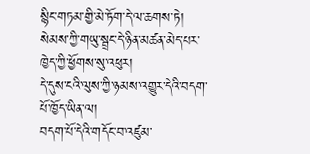སྙིང་གཏམ་གྱི་མེ་ཏོག་དེ་ལ་ཆགས་ཏེ།
སེམས་ཀྱི་གཡུ་སྦྲང་དེ་ཉིན་མཚན་མེད་པར་ཁྱེད་ཀྱི་ཕྱོགས་སུ་འཕུར།
དེ་དུས་ངའི་ལུས་ཀྱི་ཉམས་འགྱུར་དེའི་བདག་པོ་ཁྱོད་ཡིན་ལ།
བདག་པོ་དེའི་གདོང་བ་འཛུམ་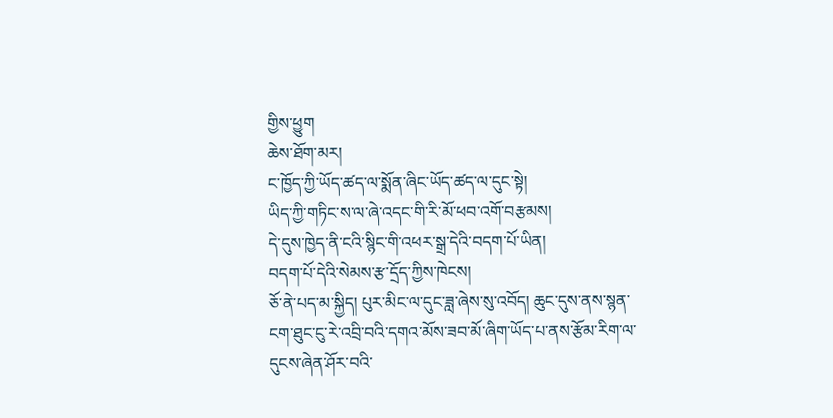གྱིས་ཕྱུག
ཆེས་ཐོག་མར།
ང་ཁྱོད་ཀྱི་ཡོད་ཚད་ལ་སྨོན་ཞིང་ཡོད་ཚད་ལ་དུང་སྟེ།
ཡིད་ཀྱི་གཏིང་ས་ལ་ཞེ་འདང་གི་རི་མོ་ཕབ་འགོ་བརྩམས།
དེ་དུས་ཁྱེད་ནི་ངའི་སྙིང་གི་འཕར་སྒྲ་དེའི་བདག་པོ་ཡིན།
བདག་པོ་དེའི་སེམས་རྩ་དྲོད་ཀྱིས་ཁེངས།
ཅོ་ནེ་པད་མ་སྐྱིད། པུར་མིང་ལ་དུང་ཟླ་ཞེས་སུ་འབོད། ཆུང་དུས་ནས་སྙན་ངག་ཐུང་ངུ་རེ་འབྲི་བའི་དགའ་མོས་ཟབ་མོ་ཞིག་ཡོད་པ་ནས་རྩོམ་རིག་ལ་དུངས་ཞེན་ཤོར་བའི་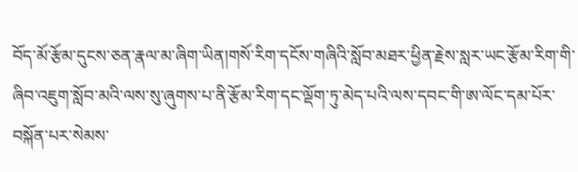བོད་མོ་རྩོམ་དུངས་ཅན་རྣལ་མ་ཞིག་ཡིན།གསོ་རིག་དངོས་གཞིའི་སློབ་མཐར་ཕྱིན་རྗེས་སླར་ཡང་རྩོམ་རིག་གི་ཞིབ་འཇུག་སློབ་མའི་ལས་སུ་ཞུགས་པ་ནི་རྩོམ་རིག་དང་ལྡོག་ཏུ་མེད་པའི་ལས་དབང་གི་ཨ་ལོང་དམ་པོར་བསྐོན་པར་སེམས་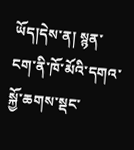ཡོད།དེས་ན། སྙན་ངག་ནི་ཁོ་མོའི་དགའ་སྐྱོ་ཆགས་སྡང་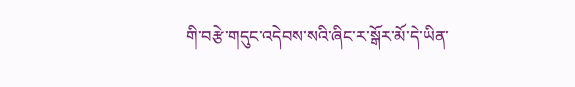གི་བརྩེ་གདུང་འདེབས་སའི་ཞིང་ར་སྒོར་མོ་དེ་ཡིན་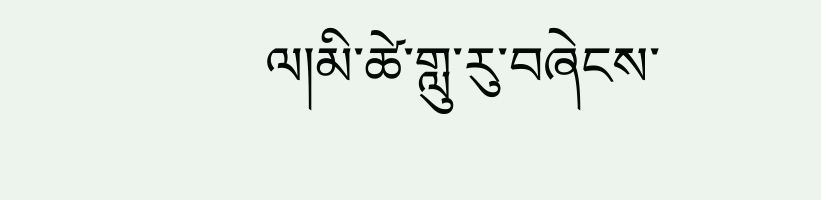ལ།མི་ཚེ་གླུ་རུ་བཞེངས་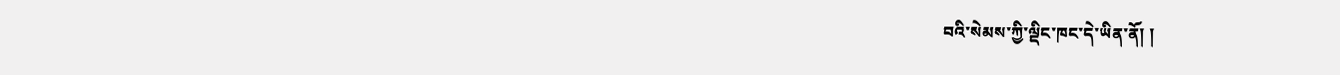བའི་སེམས་ཀྱི་ལྡིང་ཁང་དེ་ཡིན་ནོ། །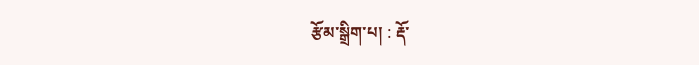རྩོམ་སྒྲིག་པ། : རྡོ་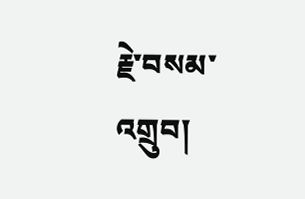རྗེ་བསམ་འགྲུབ།